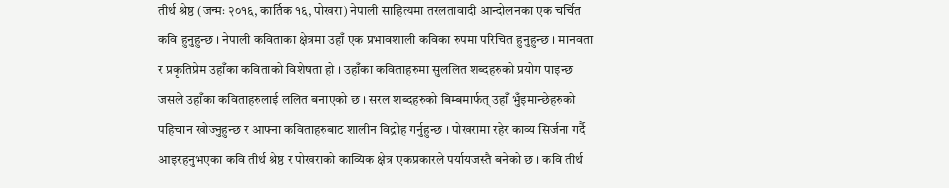तीर्थ श्रेष्ठ (जन्मः २०१६, कार्तिक १६, पोखरा) नेपाली साहित्यमा तरलतावादी आन्दोलनका एक चर्चित कवि हुनुहुन्छ । नेपाली कविताका क्षेत्रमा उहाँ एक प्रभावशाली कविका रुपमा परिचित हुनुहुन्छ । मानवता र प्रकृतिप्रेम उहाँका कविताको विशेषता हो । उहाँका कविताहरुमा सुललित शब्दहरुको प्रयोग पाइन्छ जसले उहाँका कविताहरुलाई ललित बनाएको छ । सरल शब्दहरुको बिम्बमार्फत् उहाँ भुँइमान्छेहरुको पहिचान खोज्नुहुन्छ र आफ्ना कविताहरुबाट शालीन विद्रोह गर्नुहुन्छ । पोखरामा रहेर काव्य सिर्जना गर्दै आइरहनुभएका कवि तीर्थ श्रेष्ठ र पोखराको काव्यिक क्षेत्र एकप्रकारले पर्यायजस्तै बनेको छ । कवि तीर्थ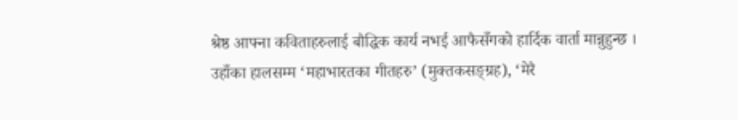श्रेष्ठ आफ्ना कविताहरुलाई बौद्धिक कार्य नभई आफैसँगको हार्दिक वार्ता मान्नुहुन्छ ।
उहाँका हालसम्म ‘महाभारतका गीतहरु’ (मुक्तकसङ्ग्रह), ‘मेरै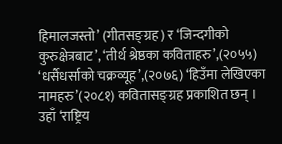हिमालजस्तो’ (गीतसङ्ग्रह) र ‘जिन्दगीको कुरुक्षेत्रबाट’, ‘तीर्थ श्रेष्ठका कविताहरु’,(२०५५) ‘धर्सैधर्साको चक्रव्यूह’,(२०७६) ‘हिउँमा लेखिएका नामहरु’(२०८१) कवितासङ्ग्रह प्रकाशित छन् ।
उहाँ ‘राष्ट्रिय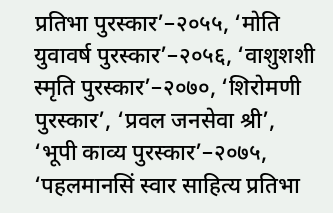प्रतिभा पुरस्कार’–२०५५, ‘मोति युवावर्ष पुरस्कार’–२०५६, ‘वाशुशशी स्मृति पुरस्कार’–२०७०, ‘शिरोमणी पुरस्कार’, ‘प्रवल जनसेवा श्री’, ‘भूपी काव्य पुरस्कार’–२०७५, ‘पहलमानसिं स्वार साहित्य प्रतिभा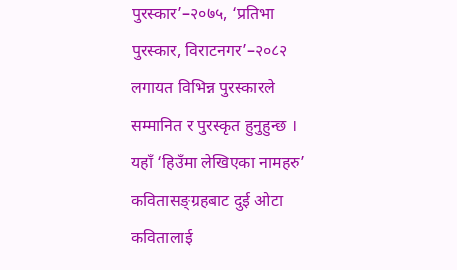पुरस्कार’–२०७५, ‘प्रतिभा पुरस्कार, विराटनगर’–२०८२ लगायत विभिन्न पुरस्कारले सम्मानित र पुरस्कृत हुनुहुन्छ ।
यहाँ ‘हिउँमा लेखिएका नामहरु’ कवितासङ्ग्रहबाट दुई ओटा कवितालाई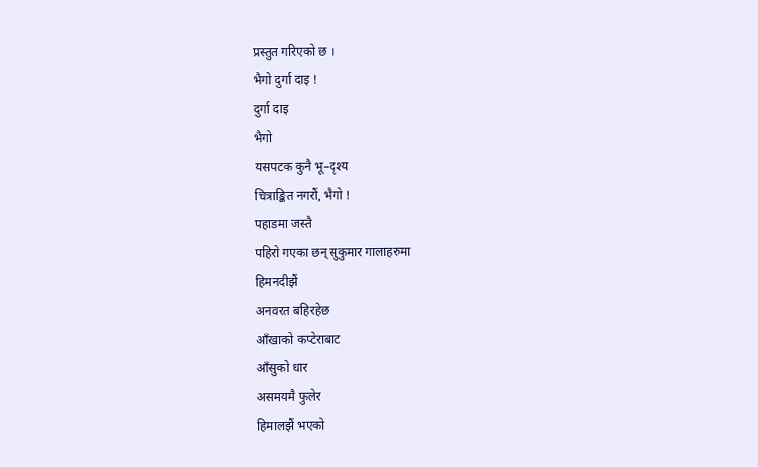प्रस्तुत गरिएको छ ।
भैगो दुर्गा दाइ !
दुर्गा दाइ
भैगो
यसपटक कुनै भू–दृश्य
चित्राङ्कित नगरौं, भैगो !
पहाडमा जस्तै
पहिरो गएका छन् सुकुमार गालाहरुमा
हिमनदीझैं
अनवरत बहिरहेछ
आँखाको कप्टेराबाट
आँसुको धार
असमयमै फुलेर
हिमालझैं भएको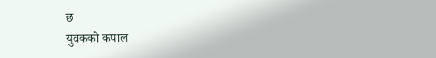छ
युवकको कपाल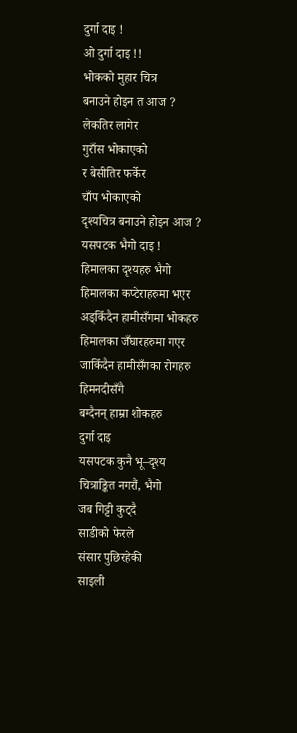दुर्गा दाइ !
ओ दुर्गा दाइ !!
भोकको मुहार चित्र
बनाउने होइन त आज ?
लेकतिर लागेर
गुराँस भोकाएको
र बेसीतिर फर्केर
चाँप भोकाएको
दृश्यचित्र बनाउने होइन आज ?
यसपटक भैगो दाइ !
हिमालका दृश्यहरु भैगो
हिमालका कप्टेराहरुमा भएर
अड्किँदैन हामीसँगमा भोकहरु
हिमालका जँघारहरुमा गएर
जाकिँदैन हामीसँगका रोगहरु
हिमनदीसँगै
बग्दैनन् हाम्रा शोकहरु
दुर्गा दाइ
यसपटक कुनै भू–दृश्य
चित्राङ्कित नगरौं, भैगो
जब गिट्टी कुट्दै
साडीको फेरले
संसार पुछिरहेकी
साइली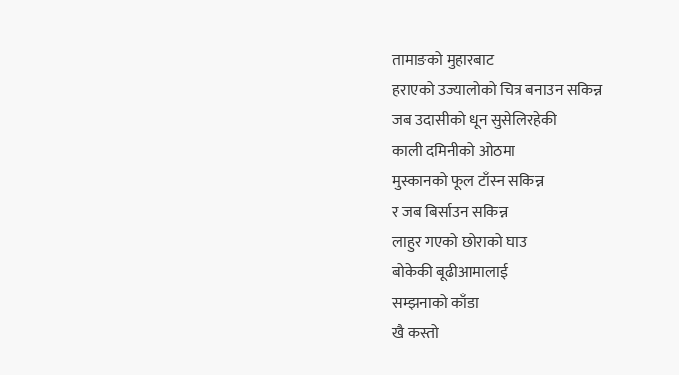तामाङको मुहारबाट
हराएको उज्यालोको चित्र बनाउन सकिन्न
जब उदासीको धून सुसेलिरहेकी
काली दमिनीको ओठमा
मुस्कानको फूल टाँस्न सकिन्न
र जब बिर्साउन सकिन्न
लाहुर गएको छोराको घाउ
बोकेकी बूढीआमालाई
सम्झनाको काँडा
खै कस्तो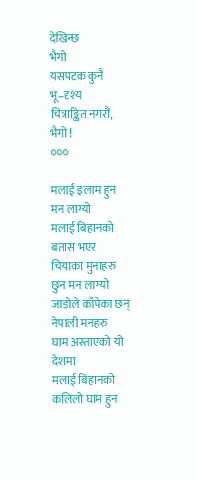देखिन्छ
भैगो
यसपटक कुनै भू–दृश्य
चित्राङ्कित नगरौं, भैगो !
०००

मलाई इलाम हुन मन लाग्यो
मलाई बिहानको बतास भएर
चियाका मुनाहरु छुन मन लाग्यो
जाडोले काँपेका छन् नेपाली मनहरु
घाम अस्ताएको यो देशमा
मलाई बिहानको
कलिलो घाम हुन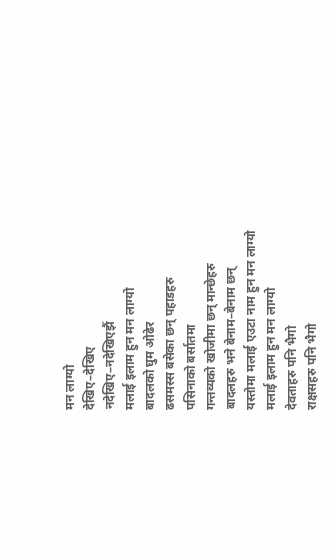मन लाग्यो
देखिए–देखिए
नदेखिए–नदेखिएझैं
मलाई इलाम हुन मन लाग्यो
बादलको घुम ओढेर
ढसमस्स बसेका छन् पहाडहरु
पसिनाको बर्सातमा
गन्तव्यको खोजीमा छन् मान्छेहरु
बादलहरु भने बेनाम–बेनाम छन्
यस्तोमा मलाई एउटा नाम हुन मन लाग्यो
मलाई इलाम हुन मन लाग्यो
देवताहरु पनि भैगो
राक्षसहरु पनि भैगो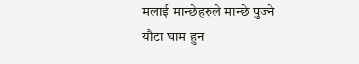मलाई मान्छेहरुले मान्छे पुज्ने
यौटा घाम हुन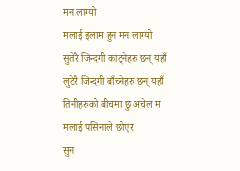मन लाग्यो
मलाई इलाम हुन मन लाग्यो
सुतेरै जिन्दगी काट्नेहरु छन् यहाँ
लुटेरै जिन्दगी बाँच्नेहरु छन् यहाँ
तिनीहरुको बीचमा छु अचेल म
मलाई पसिनाले छोएर
सुन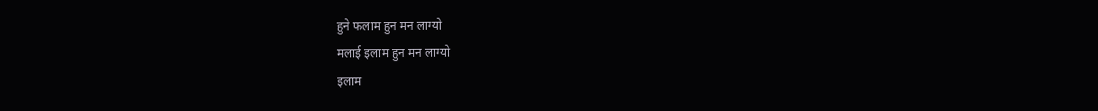हुने फलाम हुन मन लाग्यो
मलाई इलाम हुन मन लाग्यो
इलाम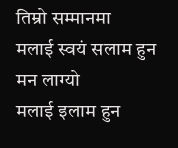तिम्रो सम्मानमा
मलाई स्वयं सलाम हुन मन लाग्यो
मलाई इलाम हुन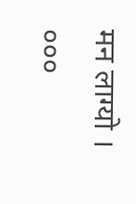मन लाग्यो ।
०००